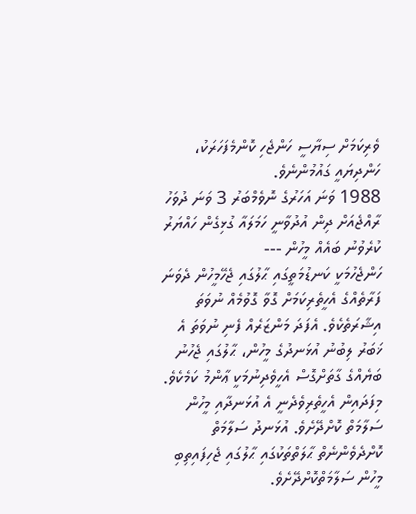ވެރިކަމަށް ސިޔާސީ ހަންޖެހި ކޮންމެފަހަރަކު، ހަންދިޔައީ ގައުމުންނެވެ.
1988 ވަނަ އަހަރުގެ ނޮވެމްބަރު 3 ވަނަ ދުވަހު ރާއްޖެއަށް ދިން އުދުވާނީ ހަމަލައާ ގުޅިގެން ހައްޔަރު ކުރެވުނު ބައެއް މީހުން ---
ހަންޖެހުމަކީ ކަނޑުމަތީގައި ޙާލުގައި ޖެހޭމީހުން ދެވަނަ ފަރާތެއްގެ އެހީތެރިކަމަށް ގޮވާ ގޮވުމެއް ނުވަތަ އިޝާރަތެކެވެ. އެފަދަ މަންޒަރެއް ފެނި ނުވަތަ އެ ޚަބަރު ލިބުނު އުޅަނދުގެ މީހުން، ޙާލުގައި ޖެހުނު ބަޔެއްގެ ގާތަށްގޮސް އެހީވެދިނުމަކީ ޢާންމު ކަމެކެވެ.
މިފަދައިން އެހީތެރިވެދެނީ އެ އުޅަނދާއި މީހުން ސަލާމަތް ކޮށްދޭށެވެ. އުޅަނދު ސަލާމަތް ކޮށްދެވެންނެތް ޙާލަތްތަކުގައި ޙާލުގައި ޖެހިފައިތިބި މީހުން ސަލާމަތްކޮށްދޭށެވެ.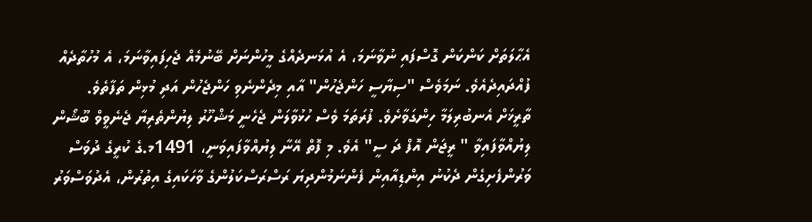އެޙާލަތަށް ކަންކަން ގޮސްފައި ނުވާނަމަ، އެ އުޅަނދެއްގެ މީހުންނަށް ބޭނުމެއް ޖެހިފައިވާނަމަ، އެ މުހުތާދެއް ފުއްދައިދެއެވެ. ނަމަވެސް "ސިޔާސީ ހަންޖެހުން" އާއި މިދެންނެވި ހަންޖެހުން އަދި މުޅިން ތަފާތެވެ.
ތާރީޚަށް އެނބުރިލަމާ ހިންގަވާށެވެ. ފުރަތަމަ ވެސް ހުޅުވާލަން ޖެހެނީ މަޝްހޫރު ލިޔުންތެރިޔާ ޖެނެވީވް ބޫޝޯން ލިޔުއްވާފައިވާ " ރީޖަން އޮފް ދަ ސީ" އެވެ. މި ފޮތް އޭނާ ލިޔުއްވާފައިވަނީ، 1491މ.ގެ ކުރީގެ ދުވަސް ވަރުންފެށިގެން ދެކުނު އިންޑިއާއިން ފެންނަމުންދިޔަ ރަސްރަސްކަލުންގެ ވާހަކައިގެ އިތުރުން، އެދުވަސްވަރު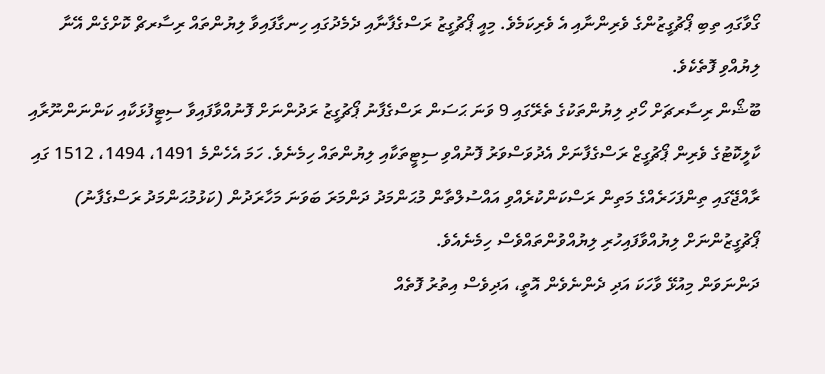ގޯވާގައި ތިބި ޕޯޗުގީޒުންގެ ވެރިންނާއި އެ ވެރިކަމެވެ. މިއީ ޕޯޗުގީޒު ރަސްގެފާނާއި ދެމެދުގައި ހިނގާފައިވާ ލިޔުންތައް ރިސާރޗް ކޮށްގެން އޭނާ ލިޔުއްވި ފޮތެކެވެ.
ބޫޝޯން ރިސާރޗަށް ހޯދި ލިޔުންތަކުގެ ތެރޭގައި 9 ވަނަ ޙަސަން ރަސްގެފާނު ޕޯޗުގީޒު ރަދުންނަށް ފޮނުއްވާފައިވާ ސިޓީފުޅަކާއި ކަންނަންނޫރާއި ކާލީކޮޓުގެ ވެރިން ޕޯޗުގީޒް ރަސްގެފާނަށް އެދުވަސްވަރު ފޮނުއްވި ސިޓީތަކާއި ލިޔުންތައް ހިމެނެވެ. ހަމަ އެހެންމެ 1491، 1494، 1512 ގައި ރާއްޖޭގައި ތިންފަހަރެއްގެ މަތިން ރަސްކަންކުރެއްވި އައްސުލްތާން މުޙަންމަދު ދަންމަރަ ބަވަނަ މަހާރަދުން (ކަޅުމުޙަންމަދު ރަސްގެފާނު) ޕޯޗުގީޒުންނަށް ލިޔުއްވާފައިހުރި ލިޔުއްވުންތައްވެސް ހިމެނެއެވެ.
ދަންނަވަން މިއުޅޭ ވާހަކަ އަދި ދެންނެވެން އޮތީ، އަދިވެސް އިތުރު ފޮތެއް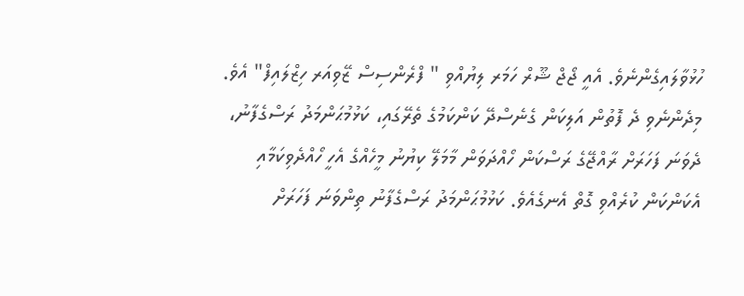ހުޅުވާލައިގެންނެވެ. އެއީ ޖޯޖް ޝޫރް ހަމަރ ލިޔުއްވި " ފްރެންސިސް ޒޭވިއަރ ހިޒްލައިފް" އެވެ.
މިދެންނެވި ދެ ފޮތުން އަލިކަން ގެނެސްދޭ ކަންކަމުގެ ތެރޭގައި، ކަޅުމުޙަންމަދު ރަސްގެފާނު، ދެވަނަ ފަހަރަށް ރާއްޖޭގެ ރަސްކަން ހޯއްދަވަން މާމަލޭ ކިޔުނު މީހެއްގެ އެހީ ހޯއްދެވިކަމާއި އެކަންކަން ކުރެއްވި ގޮތް އެނގެއެވެ. ކަޅުމުޙަންމަދު ރަސްގެފާނު ތިންވަނަ ފަހަރަށް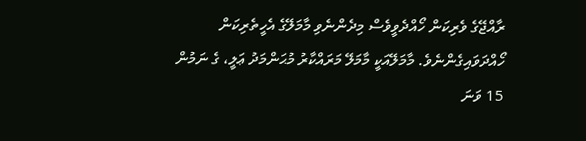ރާއްޖޭގެ ވެރިކަން ހޯއްދެވީވެސް މިދެންނެވި މާމަލޭގެ އެހީތެރިކަން ހޯއްދަވައިގެންނެވެ. މާމަލޭއަކީ މާމަލޭ މަރައްކާރު މުޙަންމަދު ޢަލީ، ގެ ނަމުން 15 ވަނަ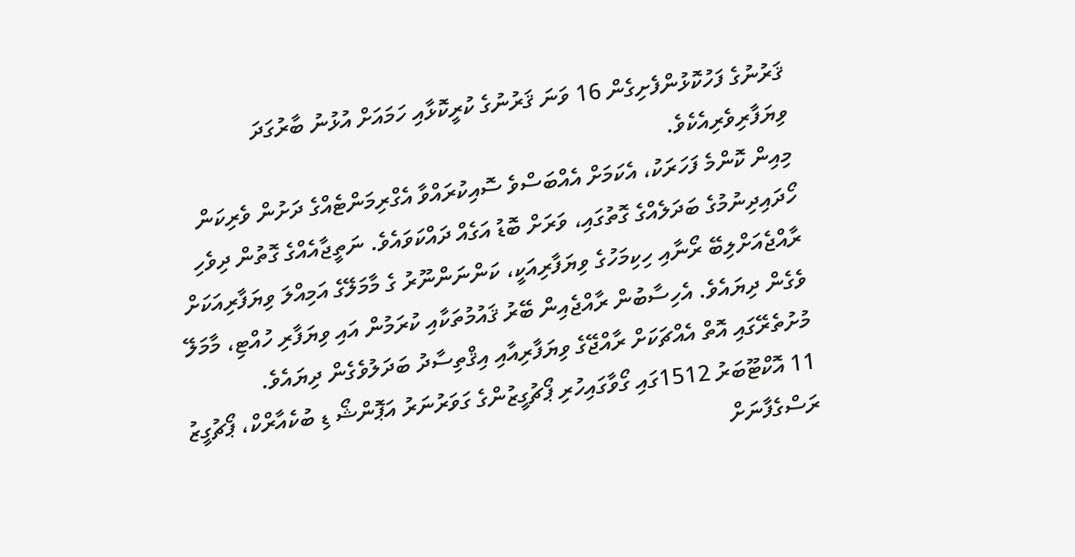ޤަރުނުގެ ފަހުކޮޅުންފެށިގެން 16 ވަނަ ޤަރުނުގެ ކުރީކޮޅާއި ހަމައަށް އުޅުނު ބާރުގަދަ ވިޔަފާރިވެރިއެކެވެ.
މިއިން ކޮންމެ ފަހަރަކު، އެކަމަށް އެއްބަސްވެ ސޮއިކުރައްވާ އެގްރިމަންޓެއްގެ ދަށުން ވެރިކަން ހޯދައިދިނުމުގެ ބަދަލެއްގެ ގޮތުގައި، ވަރަށް ބޮޑު އަގެއް ދައްކަވައެވެ. ނަތީޖާއެއްގެ ގޮތުން ދިވެހި ރާއްޖެއަށްލިބޭ ރޯނާއި ހިކިމަހުގެ ވިޔަފާރިއަކީ، ކަންނަންނޫރު ގެ މާމަލޭގެ އަމިއްލަ ވިޔަފާރިއަކަށް ވެގެން ދިޔައެވެ. އެހިސާބުން ރާއްޖެއިން ބޭރު ޤައުމުތަކާއި ކުރަމުން އައި ވިޔަފާރި ހުއްޓި، މާމަލޭ މުށުތެރޭގައި އޮތް އެއްޗަކަށް ރާއްޖޭގެ ވިޔަފާރިއާއި އިޤްތިސާދު ބަދަލުވެގެން ދިޔައެވެ.
11 އޮކްޓޫބަރު 1512ގައި ގޯވާގައިހުރި ޕޯޗުގީޒުންގެ ގަވަރުނަރު އަޕޮންޝޯ ޑި ބުކެއާރްކް، ޕޯޗުގީޒު ރަސްގެފާނަށް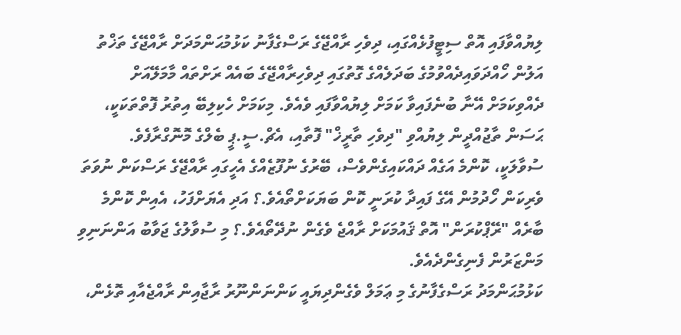ލިޔުއްވާފައި އޮތް ސިޓީފުޅެއްގައި، ދިވެހި ރާއްޖޭގެ ރަސްގެފާނު ކަޅުމުޙަންމަދަށް ރާއްޖޭގެ ތަޚްތު އަލުން ހޯއްދަވައިދެއްވުމުގެ ބަދަލެއްގެ ގޮތުގައި ދިވެހިރާއްޖޭގެ ބައެއް ރަށްތައް މާމަލޭއަށް ދެއްވިކަމަށް އޭނާ ބުނެފައިވާ ކަމަށް ލިޔުއްވާފައި ވެއެވެ. މިކަމަށް ހެކިލިބޭ އިތުރު ފޮތްތަކަކީ، ޙަސަން ތާޖުއްދީން ލިޔުއްވި "ދިވެހި ތާރީޚް" ފޮތާއި، އެޗް.ސީ.ޕީ ބެލްގެ މޮނޮގްރާފެވެ.
ސުވާލަކީ، ކޮންމެ އަގެއް ދައްކައިގެންވެސް، ބޭރުގެ ނުފޫޒެއްގެ އެހީގައި ރާއްޖޭގެ ރަސްކަން ނުވަތަ ވެރިކަން ހޯދުމުން އޭގެ ފައިދާ ކުރަނީ ކޮން ބަޔަކަށްތޯއެވެ.؟ އަދި އެޔަށްފަހު، އެއިން ކޮންމެ ބާރެއް "ރޭޕްކުރަން" އޮތް ޤައުމަކަށް ރާއްޖެ ވެގެން ނުދޭތޯއެވެ.؟ މި ސުވާލުގެ ޖަވާބު އަންނަނިވި މަންޒަރުން ފެނިގެންދެއެވެ.
ކަޅުމުޙަންމަދު ރަސްގެފާނުގެ މި ޢަމަލް ވެގެންދިޔައީ ކަންނަންނޫރު ރާޖާއިން ރާއްޖެއާއި ތޮޅެން،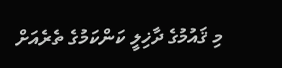މި ޤައުމުގެ ދާޚިލީ ކަންކަމުގެ ތެރެއަށް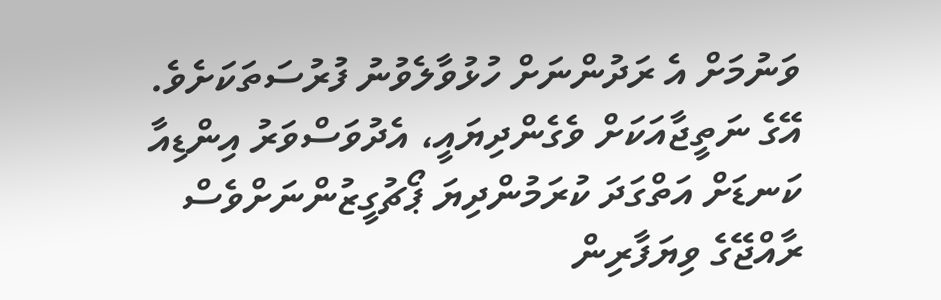ވަނުމަށް އެ ރަދުންނަށް ހުޅުވާލެވުނު ފުރުސަތަކަށެވެ. އޭގެ ނަތީޖާއަކަށް ވެގެންދިޔައީ، އެދުވަސްވަރު އިންޑިއާ ކަނޑަށް އަތްގަދަ ކުރަމުންދިޔަ ޕޯޗުގީޒުންނަށްވެސް ރާއްޖޭގެ ވިޔަފާރިން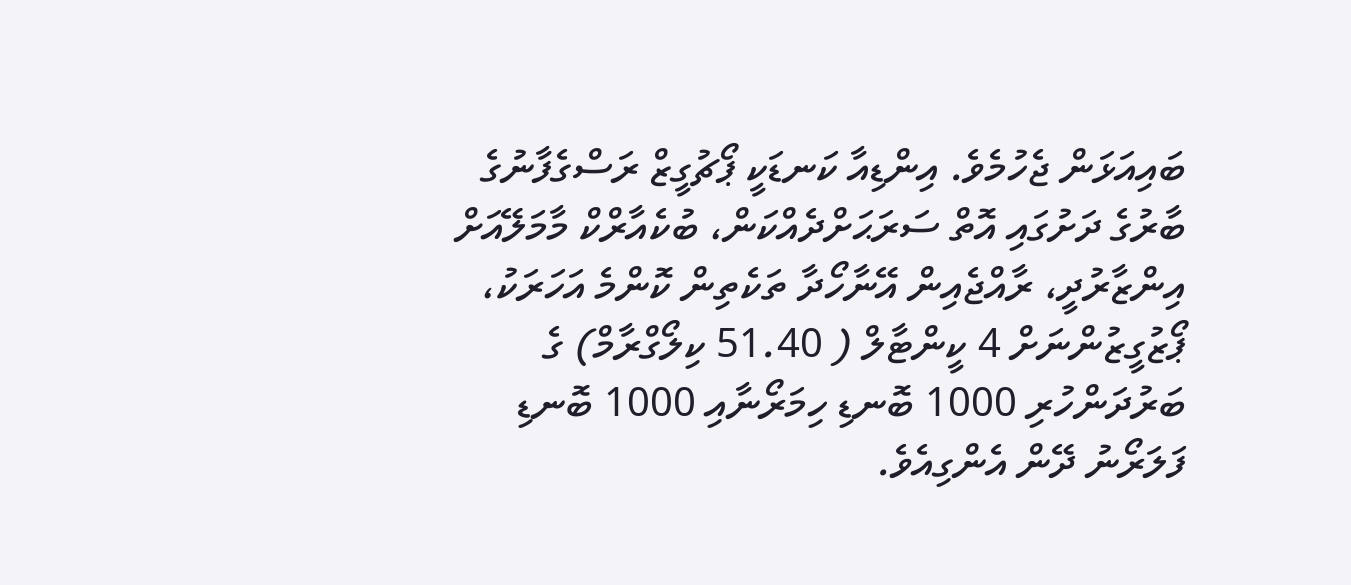ބައިއަޅަން ޖެހުމެވެ. އިންޑިއާ ކަނޑަކީ ޕޯޗުގީޒް ރަސްގެފާނުގެ ބާރުގެ ދަށުގައި އޮތް ސަރަޙަށްދެއްކަން، ބުކެއާރްކް މާމަލޭއަށް އިންޒާރުދީ، ރާއްޖެއިން އޭނާހޯދާ ތަކެތިން ކޮންމެ އަހަރަކު، ޕޯޒުގީޒުންނަށް 4 ކީންޓާލް ( 51.40 ކިލޯގްރާމް) ގެ ބަރުދަންހުރި 1000 ބޮނޑި ހިމަރޯނާއި 1000 ބޮނޑި ފަލަރޯނު ދޭން އެންގިއެވެ.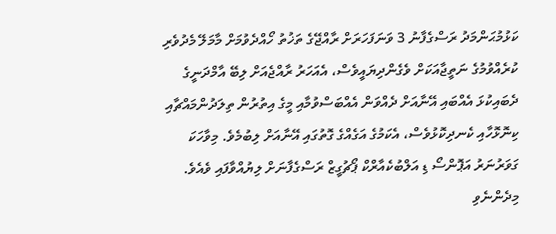ކަޅުމުޙަންމަދު ރަސްގެފާނު 3 ވަނަފަހަރަށް ރާއްޖޭގެ ތަޚުތު ހޯއްދެވުމަށް މާމަލޭ މެދުވެރި ކުރެއްވުމުގެ ނަތީޖާއަކަށް ވެގެންދިޔައީވެސް، އެއަހަރު ރާއްޖެއަށް ލިބޭ އާމްދަނީގެ ދެބައިކުޅަ އެއްބައި އޭނާއަށް ދެއްވަން އެއްބަސްވުމާއި މީގެ އިތުރުން ތިލަދުންމައްޗާއި ކިނޮޅޮހާއި ކެނދިކޮޅުވެސް، އެކަމުގެ އަގެއްގެ ގޮތުގައި އޭނާއަށް ލިބުމެވެ. މިވާހަކަ ގަވަރުނަރު އަޕޮންސޯ ޑި އަލްބުކެއާރްކް ޕޯޗުގީޒް ރަސްގެފާނަށް ލިޔުއްވާފައި ވެއެވެ. މިދެންނެވި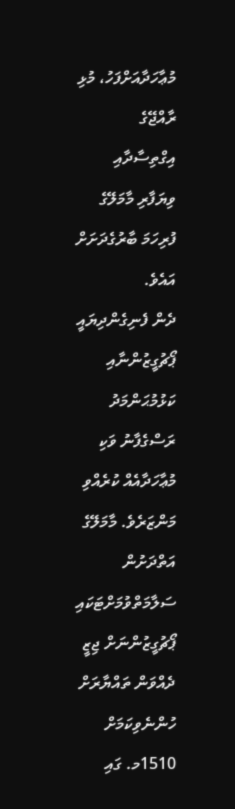މުޢާހަދާއަށްފަހު، މުޅި ރާއްޖޭގެ އިގްތިސާދާއި ވިޔަފާރި މާމަލޭގެ ފުރިހަމަ ބާރުގެދަށަށް އައެވެ.
ދެން ފެނިގެންދިޔައީ ޕޯޗުގީޒުންނާއި ކަޅުމުޙަންމަދު ރަސްގެފާނު ވަކި މުޢާހަދާއެއް ކުރެއްވި މަންޒަރެވެ. މާމަލޭގެ އަތްދަށުން ސަލާމަތްވުމަށްޓަކައި ޕޯޗުގީޒުންނަށް ޖިޒީ ދެއްވަން ތައްޔާރަށް ހުންނެވިކަމަށް 1510މ. ގައި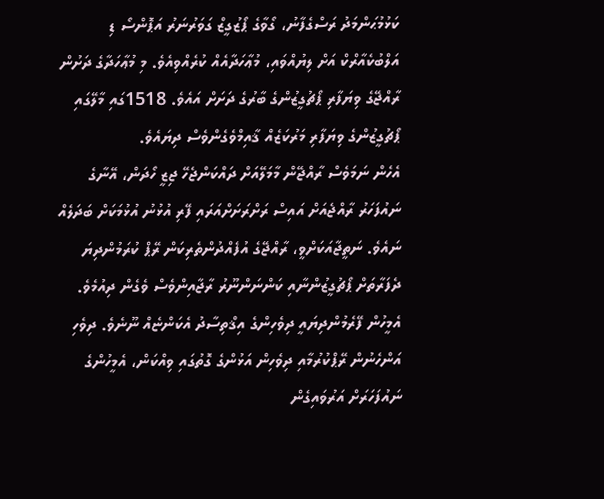ކަޅުމުޙަންމަދު ރަސްގެފާނު، ގޯވާގެ ޕޯޒުގީޒް ގަވަރުނަރު އަޕޮންސޯ ޑި އަލްބުކެއާރްކް އަށް ލިޔުއްވައި، މުޢާހަދާއެއް ކުރެއްވިއެވެ. މި މުޢާހަދާގެ ދަށުން ރާއްޖޭގެ ވިޔަފާރި ޕޯޗުގީޒުންގެ ބާރުގެ ދަށަށް އައެވެ. 1518ގައި މާލޭގައި ޕޯޗުގީޒުންގެ ވިޔަފާރި މަރުކަޒެއް ޤާއިމްވެގެންވެސް ދިޔައެވެ.
އެހެން ނަމަވެސް ރާއްޖޭން މާމަލޭއަށް ދައްކަންޖެހޭ ޖިޒީ ހޯދަން، އޭނާގެ ނައުފަހަރު ރާއްޖެއަށް އައިސް ރަށްރަށަށްއަރައި ފޭރި އުޅުނު އުޅުމަކަށް ބަދަލެއް ނައެވެ. ނަތީޖާއަކަށްވީ، ރާއްޖޭގެ އުފެއްދުންތެރިކަން ރޭޕް ކުރަމުންދިޔަ ދެފަރާތަށް ޕޯޗުގީޒުންނާއި ކަންނަންނޫރު ރާޖާއިންވެސް ވެގެން ދިއުމެވެ. އެމީހުން ފޭރެމުންދިޔައީ ދިވެހިންގެ އިޤްތިސާދު އެކަންޏެއް ނޫނެވެ. ދިވެހި އަންހެނުން ރޭޕްކުރުމާއި ދިވެހިން އަޅުންގެ ގޮތުގައި ވިއްކަން، އެމީހުންގެ ނައުފަހަރަށް އަރުވައިގެން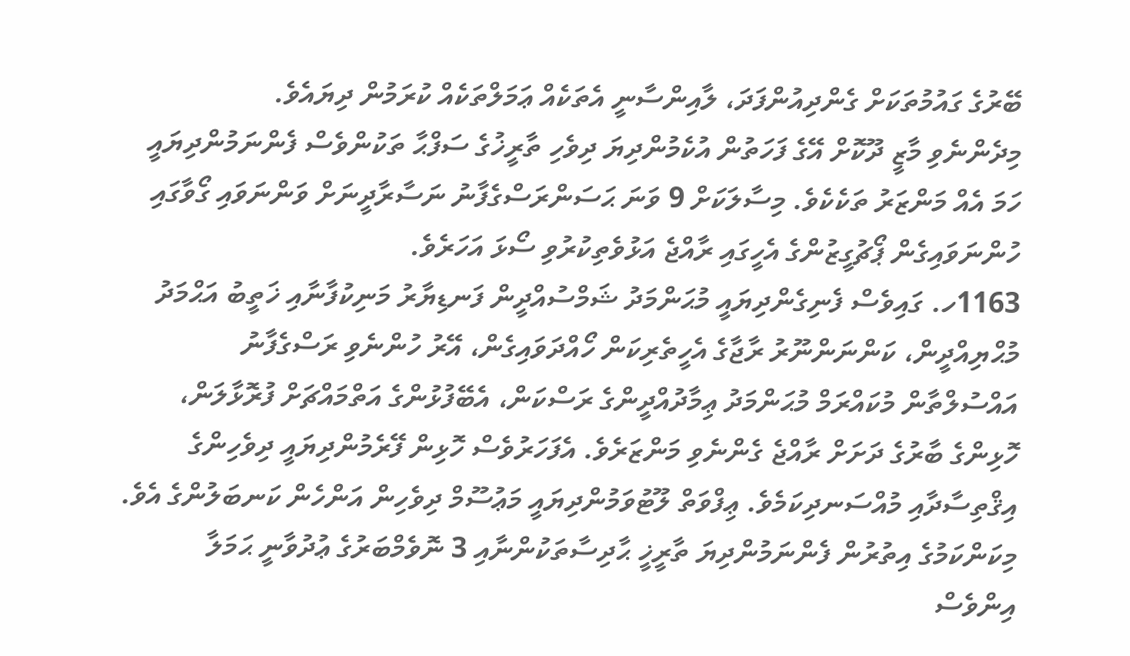ބޭރުގެ ގައުމުތަކަށް ގެންދިއުންފަދަ، ލާއިންސާނީ އެތަކެއް ޢަމަލްތަކެއް ކުރަމުން ދިޔައެވެ.
މިދެންނެވި މާޒީ ދޫކޮށް އޭގެ ފަހަތުން އުކެމުންދިޔަ ދިވެހި ތާރީޚުގެ ސަފްޙާ ތަކުންވެސް ފެންނަމުންދިޔައީ ހަމަ އެއް މަންޒަރު ތަކެކެވެ. މިސާލަކަށް 9 ވަނަ ޙަސަންރަސްގެފާނު ނަސާރާދީނަށް ވަންނަވައި ގޯވާގައި ހުންނަވައިގެން ޕޯޗުގީޒުންގެ އެހީގައި ރާއްޖެ އަޅުވެތިކުރުވި ސޯޅަ އަހަރެވެ.
1163ހ. ގައިވެސް ފެނިގެންދިޔައީ މުޙަންމަދު ޝަމްސުއްދީން ފަނޑިޔާރު މަނިކުފާނާއި ޚަތީބު އަޙްމަދު މުޙްޔިއްދީން، ކަންނަންނޫރު ރާޖާގެ އެހީތެރިކަން ހޯއްދަވައިގެން، އޭރު ހުންނެވި ރަސްގެފާނު އައްސުލްތާން މުކައްރަމް މުޙަންމަދު ޢިމާދުއްދީންގެ ރަސްކަން، އެބޭފުޅުންގެ އަތްމައްޗަށް ފުރޮޅާލަން، ހޮޅިންގެ ބާރުގެ ދަށަށް ރާއްޖެ ގެންނެވި މަންޒަރެވެ. އެފަހަރުވެސް ހޮޅިން ފޭރެމުންދިޔައީ ދިވެހިންގެ އިޤްތިސާދާއި މުއްސަނދިކަމެވެ. ޢިފްވަތް ލޫޓުވަމުންދިޔައީ މަޢުސޫމް ދިވެހިން އަންހެން ކަނބަލުންގެ އެވެ. މިކަންކަމުގެ އިތުރުން ފެންނަމުންދިޔަ ތާރީޚީ ޙާދިސާތަކުންނާއި 3 ނޮވެމްބަރުގެ ޢުދުވާނީ ޙަމަލާ އިންވެސް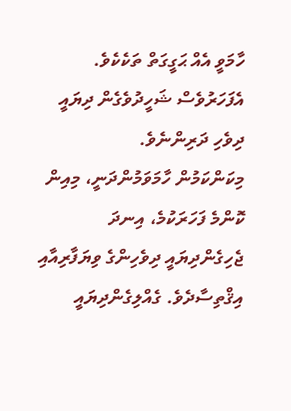ހާމަވީ އެއް ޙަގީގަތް ތަކެކެވެ. އެފަހަރުވެސް ޝަހީދުވެގެން ދިޔައީ ދިވެހި ދަރިންނެވެ.
މިކަންކަމުން ހާމަވަމުންދަނީ، މިއިން ކޮންމެ ފަހަރަކުމެ، އިނދަ ޖެހިގެންދިޔައީ ދިވެހިންގެ ވިޔަފާރިއާއި އިޤްތިސާދެވެ. ގެއްލިގެންދިޔައީ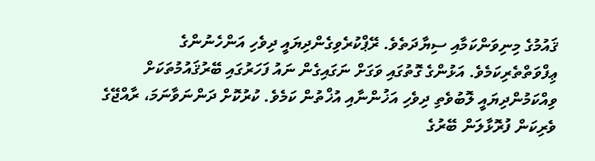ޤައުމުގެ މިނިވަންކަމާއި ސިޔާދަތެވެ. ރޭޕްކުރެވިގެންދިޔައީ ދިވެހި އަންހެނުންގެ ޢިފްވަތްތެރިކަމެވެ. އަޅުންގެ ގޮތުގައި ވަގަށް ނަގައިގެން ނައު ފަހަރުގައި ބޭރުޤައުމުތަކަށް ވިއްކަމުންދިޔައީ ލޮބުވެތި ދިވެހި އަޚުންނާއި އުޚްތުން ކަމެވެ. ކުރުކޮށް ދަންނަވާނަމަ، ރާއްޖޭގެ ވެރިކަން ފުރޮޅާލަން ބޭރުގެ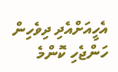އެހީއަށްއެދި ދިވެހިން ހަންޖެހި ކޮންމެ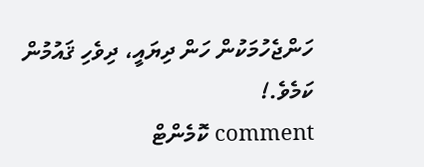ހަންޖެހުމަކުން ހަން ދިޔައީ، ދިވެހި ޤައުމުން ކަމެވެ.!
comment ކޮމެންޓް